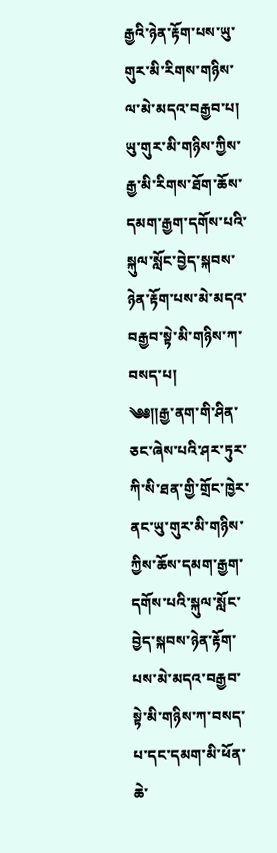རྒྱའི་ཉེན་རྟོག་པས་ཡུ་གུར་མི་རིགས་གཉིས་ལ་མེ་མདའ་བརྒྱབ་པ།
ཡུ་གུར་མི་གཉིས་ཀྱིས་རྒྱ་མི་རིགས་ཐོག་ཆོས་དམག་རྒྱག་དགོས་པའི་སྐུལ་སློང་བྱེད་སྐབས་ཉེན་རྟོག་པས་མེ་མདའ་བརྒྱབ་སྟེ་མི་གཉིས་ཀ་བསད་པ།
༄༅༎རྒྱ་ནག་གི་ཤིན་ཅང་ཞེས་པའི་ཤར་ཏུར་ཀི་སི་ཐན་གྱི་གྲོང་ཁྱེར་ནང་ཡུ་གུར་མི་གཉིས་ཀྱིས་ཆོས་དམག་རྒྱག་དགོས་པའི་སྐུལ་སློང་བྱེད་སྐབས་ཉེན་རྟོག་པས་མེ་མདའ་བརྒྱབ་སྟེ་མི་གཉིས་ཀ་བསད་པ་དང་དམག་མི་ཕོན་ཆེ་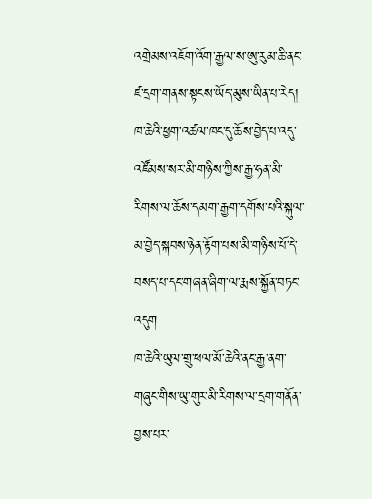འགྲེམས་འཇོག་འོག་རྒྱལ་ས་ཨུ་རུམ་ཆི་ནང་ཛ་དྲག་གནས་སྟངས་ཡོད་མུས་ཡིན་པ་རེད།
ཁ་ཆེའི་ཕྱག་འཚལ་ཁང་དུ་ཆོས་བྱེད་པ་འདུ་འཛོམས་སར་མི་གཉིས་ཀྱིས་རྒྱ་ཧན་མི་རིགས་ལ་ཆོས་དམག་རྒྱག་དགོས་པའི་སྐུལ་མ་བྱེད་སྐབས་ཉེན་རྟོག་པས་མི་གཉིས་པོ་དེ་བསད་པ་དང་གཞན་ཞིག་ལ་རྨས་སྐྱོན་བཏང་འདུག
ཁ་ཆེའི་ཡུལ་གྲུ་ཕལ་མོ་ཆེའི་ནང་རྒྱ་ནག་གཞུང་གིས་ཡུ་གུར་མི་རིགས་ལ་དྲག་གནོན་བྱས་པར་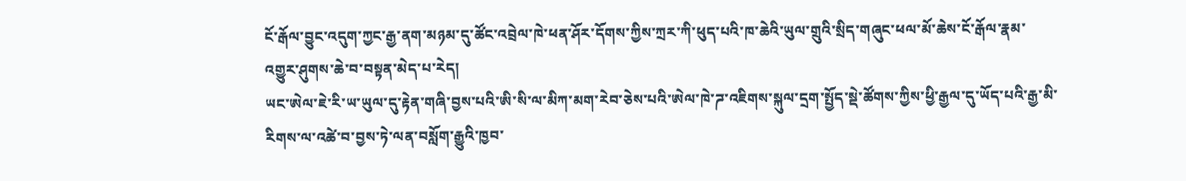ངོ་རྒོལ་བྱུང་འདུག་ཀྱང་རྒྱ་ནག་མཉམ་དུ་ཚོང་འབྲེལ་ཁེ་ཕན་ཤོར་དོགས་ཀྱིས་ཀྲར་ཀི་ཕུད་པའི་ཁ་ཆེའི་ཡུལ་གྲུའི་སྲིད་གཞུང་ཕལ་མོ་ཆེས་ངོ་རྒོལ་རྣམ་འགྱུར་ཤུགས་ཆེ་བ་བསྟན་མེད་པ་རེད།
ཡང་ཨེལ་ཇེ་རི་ཡ་ཡུལ་དུ་རྟེན་གཞི་བྱས་པའི་ཨི་སི་ལ་མིཀ་མག་རེབ་ཅེས་པའི་ཨེལ་ཁེ་ཌ་འཇིགས་སྐུལ་དྲག་སྤྱོད་སྡེ་ཚོགས་ཀྱིས་ཕྱི་རྒྱལ་དུ་ཡོད་པའི་རྒྱ་མི་རིགས་ལ་འཚེ་བ་བྱས་ཏེ་ལན་བསློག་རྒྱུའི་ཁྱབ་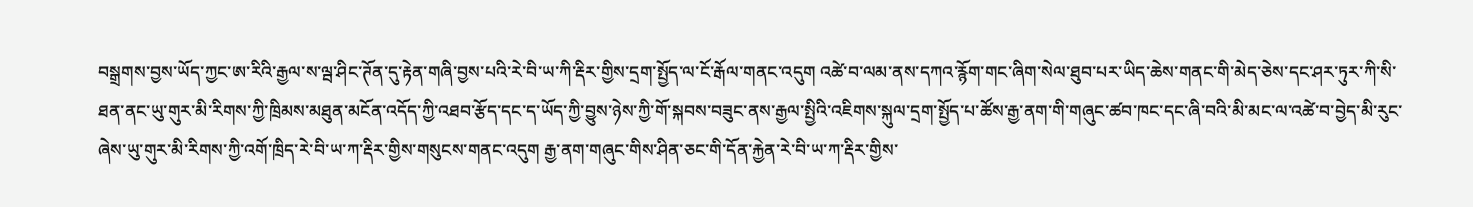བསྒྲགས་བྱས་ཡོད་ཀྱང་ཨ་རིའི་རྒྱལ་ས་ལྦ་ཤིང་ཊོན་དུ་རྟེན་གཞི་བྱས་པའི་རེ་བི་ཡ་ཀི་རྡིར་གྱིས་དྲག་སྤྱོད་ལ་ངོ་རྒོལ་གནང་འདུག འཚེ་བ་ལམ་ནས་དཀའ་རྙོག་གང་ཞིག་སེལ་ཐུབ་པར་ཡིད་ཆེས་གནང་གི་མེད་ཅེས་དང་ཤར་ཏུར་ཀི་སི་ཐན་ནང་ཡུ་གུར་མི་རིགས་ཀྱི་ཁྲིམས་མཐུན་མངོན་འདོད་ཀྱི་འཐབ་རྩོད་དང་ད་ཡོད་ཀྱི་བྱུས་ཉེས་ཀྱི་གོ་སྐབས་བཟུང་ནས་རྒྱལ་སྤྱིའི་འཇིགས་སྐུལ་དྲག་སྤྱོད་པ་ཚོས་རྒྱ་ནག་གི་གཞུང་ཚབ་ཁང་དང་ཞི་བའི་མི་མང་ལ་འཚེ་བ་བྱེད་མི་རུང་ཞེས་ཡུ་གུར་མི་རིགས་ཀྱི་འགོ་ཁྲིད་རེ་བི་ཡ་ཀ་རྡིར་གྱིས་གསུངས་གནང་འདུག རྒྱ་ནག་གཞུང་གིས་ཤིན་ཅང་གི་དོན་རྐྱེན་རེ་བི་ཡ་ཀ་རྡིར་གྱིས་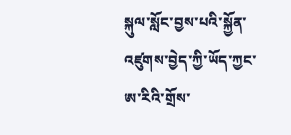སྐུལ་སློང་བྱས་པའི་སྐྱོན་འཛུགས་བྱེད་ཀྱི་ཡོད་ཀྱང་ཨ་རིའི་གྲོས་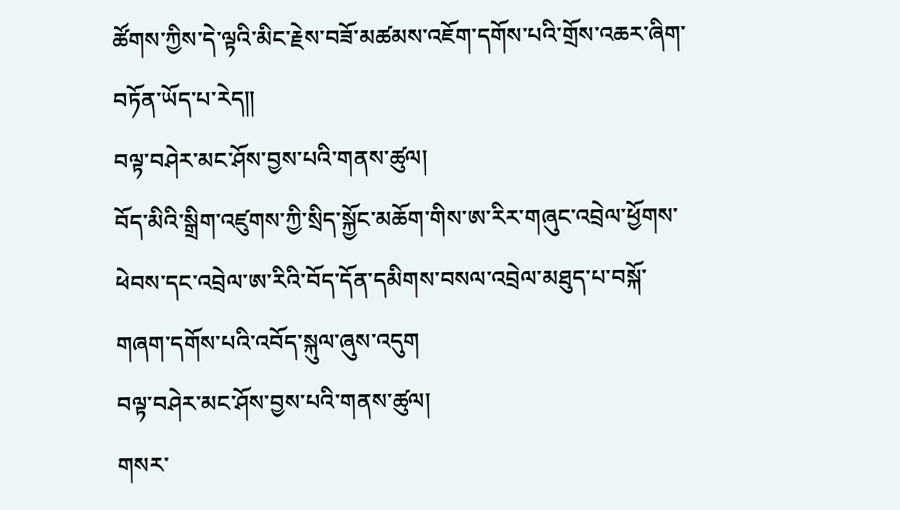ཚོགས་ཀྱིས་དེ་ལྟའི་མིང་རྗེས་བཟོ་མཚམས་འཇོག་དགོས་པའི་གྲོས་འཆར་ཞིག་བཏོན་ཡོད་པ་རེད༎
བལྟ་བཤེར་མང་ཤོས་བྱས་པའི་གནས་ཚུལ།
བོད་མིའི་སྒྲིག་འཛུགས་ཀྱི་སྲིད་སྐྱོང་མཆོག་གིས་ཨ་རིར་གཞུང་འབྲེལ་ཕྱོགས་ཕེབས་དང་འབྲེལ་ཨ་རིའི་བོད་དོན་དམིགས་བསལ་འབྲེལ་མཐུད་པ་བསྐོ་གཞག་དགོས་པའི་འབོད་སྐུལ་ཞུས་འདུག
བལྟ་བཤེར་མང་ཤོས་བྱས་པའི་གནས་ཚུལ།
གསར་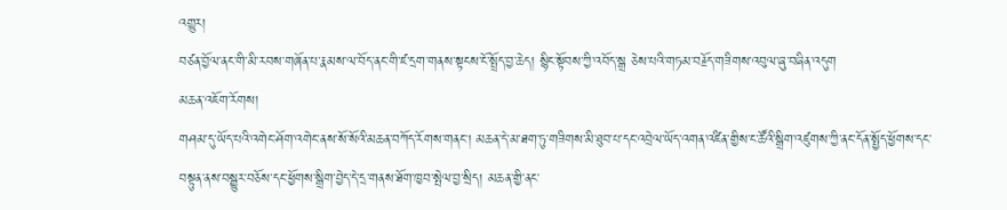འགྱུར།
བཙན་བྱོལ་ནང་གི་མི་རབས་གཞོན་པ་རྣམས་ལ་བོད་ནང་གི་ཛ་དྲག་གནས་སྟངས་ངོ་སྤྲོད་བྱ་ཆེད། སྙིང་སྟོབས་ཀྱི་འབོད་སྒྲ ཅེས་པའི་གཏམ་བརྗོད་གཟིགས་འབུལ་ཞུ་བཞིན་འདུག
མཆན་འཇོག་རོགས།
གཤམ་དུ་ཡོད་པའི་འགེང་ཤོག་འགེང་ནས་སོ་སོའི་མཆན་བཀོད་རོགས་གནང་། མཆན་དེ་མ་ཐག་ཏུ་གཟིགས་མི་ཐུབ་པ་དང་འབྲེལ་ཡོད་འགན་འཛིན་གྱིས་ང་ཚོའི་སྒྲིག་འཛུགས་ཀྱི་ནང་དོན་སྤྱོད་ཕྱོགས་དང་བསྟུན་ནས་བསྒྱུར་བཅོས་དང་ཕྱོགས་སྒྲིག་བྱེད་དེ་དྲ་གནས་ཐོག་ཁྱབ་སྤེལ་བྱ་སྲིད། མཆན་གྱི་ནང་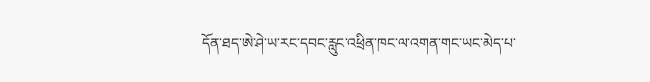དོན་ཐད་ཨེ་ཤེ་ཡ་རང་དབང་རླུང་འཕྲིན་ཁང་ལ་འགན་གང་ཡང་མེད་པ་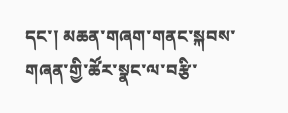དང་། མཆན་གཞག་གནང་སྐབས་གཞན་གྱི་ཚོར་སྣང་ལ་བརྩི་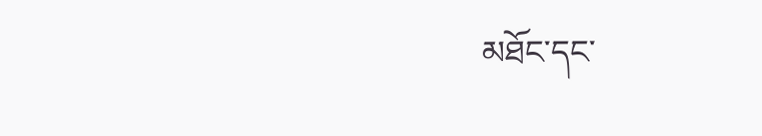མཐོང་དང་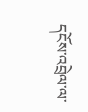དངོས་འབྲེལ་ལ་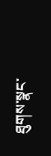ཐུགས་སྣང་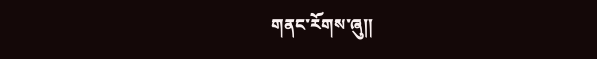གནང་རོགས་ཞུ༎